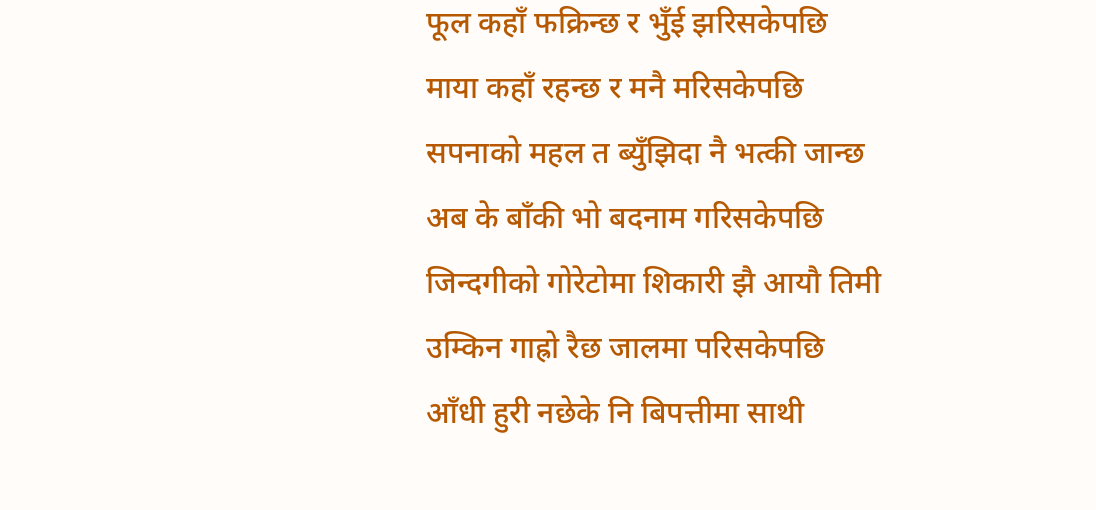फूल कहाँ फक्रिन्छ र भुँई झरिसकेपछि
माया कहाँ रहन्छ र मनै मरिसकेपछि
सपनाको महल त ब्युँझिदा नै भत्की जान्छ
अब के बाँकी भो बदनाम गरिसकेपछि
जिन्दगीको गोरेटोमा शिकारी झै आयौ तिमी
उम्किन गाह्रो रैछ जालमा परिसकेपछि
आँधी हुरी नछेके नि बिपत्तीमा साथी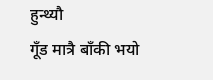हुन्थ्यौ
गूँड मात्रै बाँकी भयो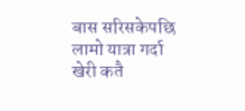बास सरिसकेपछि
लामो यात्रा गर्दा खेरी कतै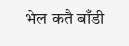भेल कतै बाँडी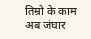तिम्रो के काम अब जंघार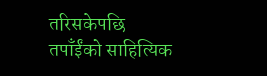तरिसकेपछि
तपाँईंको साहित्यिक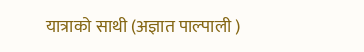यात्राको साथी (अज्ञात पाल्पाली )